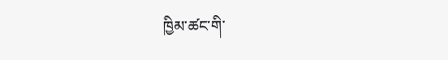ཁྱིམ་ཚང་གི་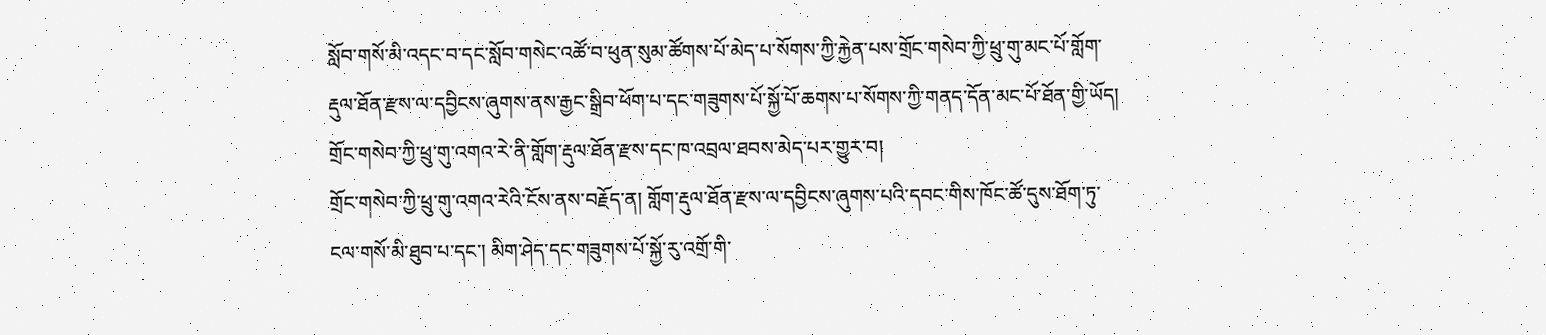སློབ་གསོ་མི་འདང་བ་དང་སློབ་གསེང་འཚོ་བ་ཕུན་སུམ་ཚོགས་པོ་མེད་པ་སོགས་ཀྱི་རྐྱེན་པས་གྲོང་གསེབ་ཀྱི་ཕྲུ་གུ་མང་པོ་གློག་རྡུལ་ཐོན་རྫས་ལ་དབྱིངས་ཞུགས་ནས་རྒྱང་སྒྲིབ་ཕོག་པ་དང་གཟུགས་པོ་སྐྱོ་པོ་ཆགས་པ་སོགས་ཀྱི་གནད་དོན་མང་པོ་ཐོན་གྱི་ཡོད།
གྲོང་གསེབ་ཀྱི་ཕྲུ་གུ་འགའ་རེ་ནི་གློག་རྡུལ་ཐོན་རྫས་དང་ཁ་འབྲལ་ཐབས་མེད་པར་གྱུར་བ།
གྲོང་གསེབ་ཀྱི་ཕྲུ་གུ་འགའ་རེའི་ངོས་ནས་བརྗོད་ན། གློག་རྡུལ་ཐོན་རྫས་ལ་དབྱིངས་ཞུགས་པའི་དབང་གིས་ཁོང་ཚོ་དུས་ཐོག་ཏུ་ངལ་གསོ་མི་ཐུབ་པ་དང་། མིག་ཤེད་དང་གཟུགས་པོ་སྐྱོ་རུ་འགྲོ་གི་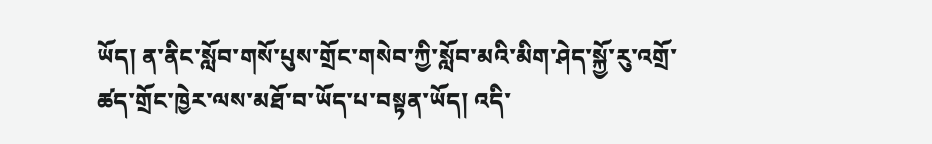ཡོད། ན་ནིང་སློབ་གསོ་པུས་གྲོང་གསེབ་ཀྱི་སློབ་མའི་མིག་ཤེད་སྐྱོ་རུ་འགྲོ་ཚད་གྲོང་ཁྱེར་ལས་མཐོ་བ་ཡོད་པ་བསྟན་ཡོད། འདི་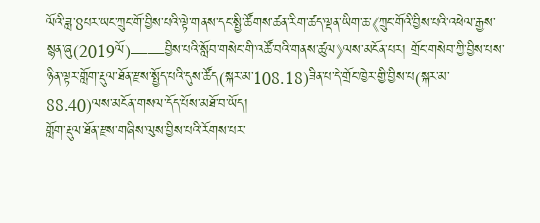ལོའི་ཟླ་8པར་ཡང་ཀྲུང་གོ་བྱིས་པའི་ལྟེ་གནས་དང་སྤྱི་ཚོགས་ཚན་རིག་ཚད་ལྡན་ཡིག་ཆ་《ཀྲུང་གོའི་བྱིས་པའི་འཕེལ་རྒྱས་སྙན་ཞུ(2019ལོ)——བྱིས་པའི་སློབ་གསེང་གི་འཚོ་བའི་གནས་ཚུལ》ལས་མངོན་པར། གྲོང་གསེབ་ཀྱི་བྱིས་པས་ཉིན་ལྟར་གློག་རྡུལ་ཐོན་རྫས་སྤྱོད་པའི་དུས་ཚོད(སྐར་མ་108.18)ཟིན་པ་དེ་གྲོང་ཁྱེར་གྱི་བྱིས་པ(སྐར་མ་88.40)ལས་མངོན་གསལ་དོད་པོས་མཐོ་བ་ཡོད།
གློག་རྡུལ་ཐོན་རྫས་གཞིས་ལུས་བྱིས་པའི་རོགས་པར་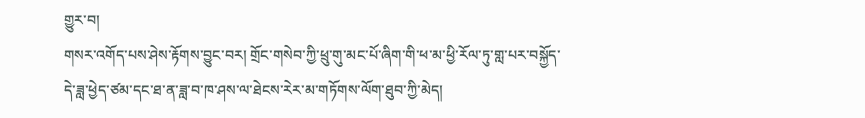གྱུར་བ།
གསར་འགོད་པས་ཤེས་རྟོགས་བྱུང་བར། གྲོང་གསེབ་ཀྱི་ཕྲུ་གུ་མང་པོ་ཞིག་གི་ཕ་མ་ཕྱི་རོལ་ཏུ་གླ་པར་བསྐྱོད་དེ་ཟླ་ཕྱེད་ཙམ་དང་ཐ་ན་ཟླ་བ་ཁ་ཤས་ལ་ཐེངས་རེར་མ་གཏོགས་ལོག་ཐུབ་ཀྱི་མེད།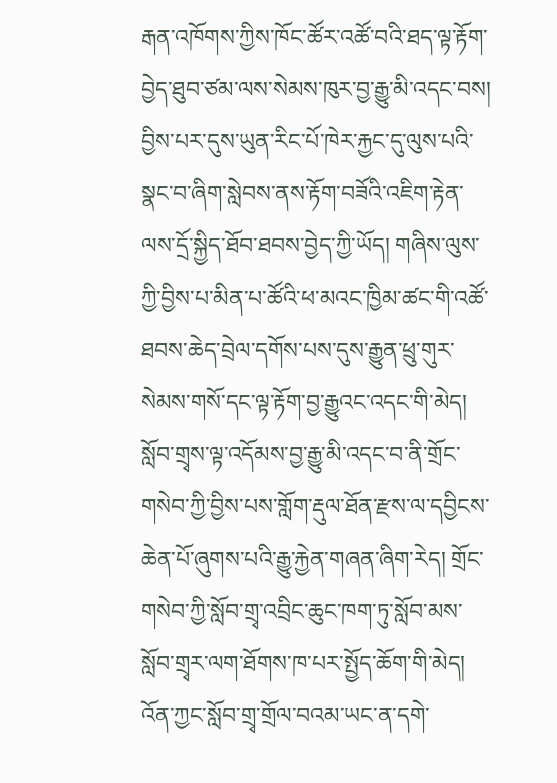རྒན་འཁོགས་ཀྱིས་ཁོང་ཚོར་འཚོ་བའི་ཐད་ལྟ་རྟོག་བྱེད་ཐུབ་ཙམ་ལས་སེམས་ཁུར་བྱ་རྒྱུ་མི་འདང་བས། བྱིས་པར་དུས་ཡུན་རིང་པོ་ཁེར་རྐྱང་དུ་ལུས་པའི་སྣང་བ་ཞིག་སླེབས་ནས་རྟོག་བཟོའི་འཇིག་རྟེན་ལས་དྲོ་སྐྱིད་ཐོབ་ཐབས་བྱེད་ཀྱི་ཡོད། གཞིས་ལུས་ཀྱི་བྱིས་པ་མིན་པ་ཚོའི་ཕ་མའང་ཁྱིམ་ཚང་གི་འཚོ་ཐབས་ཆེད་བྲེལ་དགོས་པས་དུས་རྒྱུན་ཕྲུ་གུར་སེམས་གསོ་དང་ལྟ་རྟོག་བྱ་རྒྱུའང་འདང་གི་མེད།
སློབ་གྲྭས་ལྟ་འདོམས་བྱ་རྒྱུ་མི་འདང་བ་ནི་གྲོང་གསེབ་ཀྱི་བྱིས་པས་གློག་རྡུལ་ཐོན་རྫས་ལ་དབྱིངས་ཆེན་པོ་ཞུགས་པའི་རྒྱུ་རྐྱེན་གཞན་ཞིག་རེད། གྲོང་གསེབ་ཀྱི་སློབ་གྲྭ་འབྲིང་ཆུང་ཁག་ཏུ་སློབ་མས་སློབ་གྲྭར་ལག་ཐོགས་ཁ་པར་སྤྱོད་ཆོག་གི་མེད། འོན་ཀྱང་སློབ་གྲྭ་གྲོལ་བའམ་ཡང་ན་དགེ་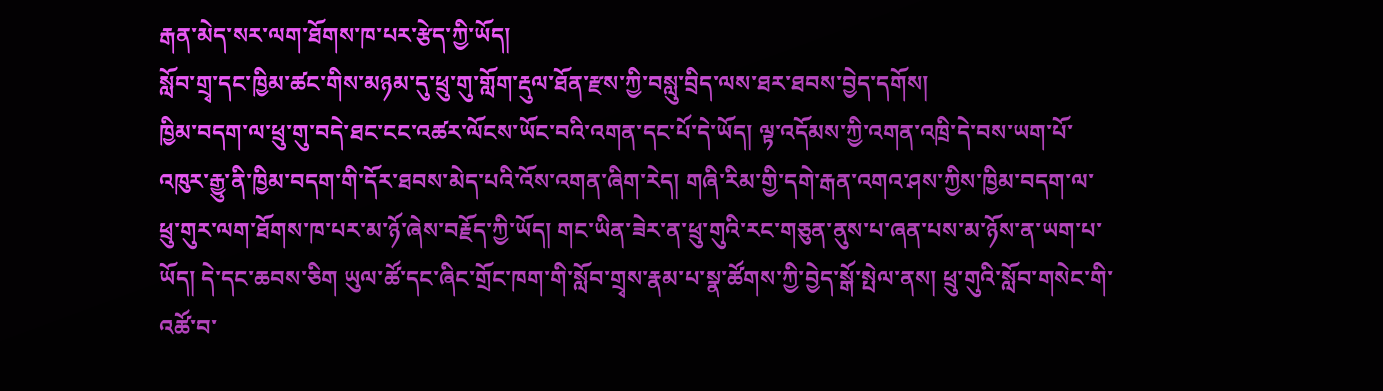རྒན་མེད་སར་ལག་ཐོགས་ཁ་པར་རྩེད་ཀྱི་ཡོད།
སློབ་གྲྭ་དང་ཁྱིམ་ཚང་གིས་མཉམ་དུ་ཕྲུ་གུ་གློག་རྡུལ་ཐོན་རྫས་ཀྱི་བསླུ་བྲིད་ལས་ཐར་ཐབས་བྱེད་དགོས།
ཁྱིམ་བདག་ལ་ཕྲུ་གུ་བདེ་ཐང་ངང་འཚར་ལོངས་ཡོང་བའི་འགན་དང་པོ་དེ་ཡོད། ལྟ་འདོམས་ཀྱི་འགན་འཁྲི་དེ་བས་ཡག་པོ་འཁུར་རྒྱུ་ནི་ཁྱིམ་བདག་གི་དོར་ཐབས་མེད་པའི་འོས་འགན་ཞིག་རེད། གཞི་རིམ་གྱི་དགེ་རྒན་འགའ་ཤས་ཀྱིས་ཁྱིམ་བདག་ལ་ཕྲུ་གུར་ལག་ཐོགས་ཁ་པར་མ་ཉོ་ཞེས་བརྗོད་ཀྱི་ཡོད། གང་ཡིན་ཟེར་ན་ཕྲུ་གུའི་རང་གཅུན་ནུས་པ་ཞན་པས་མ་ཉོས་ན་ཡག་པ་ཡོད། དེ་དང་ཆབས་ཅིག ཡུལ་ཚོ་དང་ཞིང་གྲོང་ཁག་གི་སློབ་གྲྭས་རྣམ་པ་སྣ་ཚོགས་ཀྱི་བྱེད་སྒོ་སྤེལ་ནས། ཕྲུ་གུའི་སློབ་གསེང་གི་འཚོ་བ་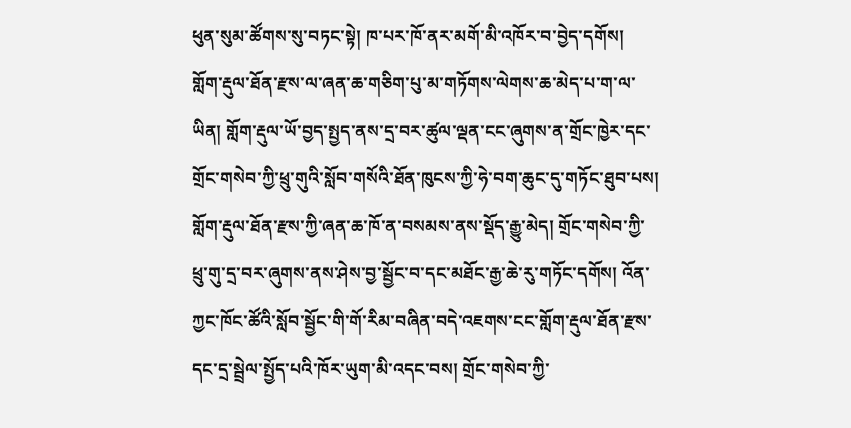ཕུན་སུམ་ཚོགས་སུ་བཏང་སྟེ། ཁ་པར་ཁོ་ནར་མགོ་མི་འཁོར་བ་བྱེད་དགོས།
གློག་རྡུལ་ཐོན་རྫས་ལ་ཞན་ཆ་གཅིག་པུ་མ་གཏོགས་ལེགས་ཆ་མེད་པ་ག་ལ་ཡིན། གློག་རྡུལ་ཡོ་བྱད་སྤྱད་ནས་དྲ་བར་ཚུལ་ལྡན་ངང་ཞུགས་ན་གྲོང་ཁྱེར་དང་གྲོང་གསེབ་ཀྱི་ཕྲུ་གུའི་སློབ་གསོའི་ཐོན་ཁུངས་ཀྱི་ཧེ་བག་ཆུང་དུ་གཏོང་ཐུབ་པས། གློག་རྡུལ་ཐོན་རྫས་ཀྱི་ཞན་ཆ་ཁོ་ན་བསམས་ནས་སྡོད་རྒྱུ་མེད། གྲོང་གསེབ་ཀྱི་ཕྲུ་གུ་དྲ་བར་ཞུགས་ནས་ཤེས་བྱ་སྦྱོང་བ་དང་མཐོང་རྒྱ་ཆེ་རུ་གཏོང་དགོས། འོན་ཀྱང་ཁོང་ཚོའི་སློབ་སྦྱོང་གི་གོ་རིམ་བཞིན་བདེ་འཇགས་ངང་གློག་རྡུལ་ཐོན་རྫས་དང་དྲ་སྦྲེལ་སྤྱོད་པའི་ཁོར་ཡུག་མི་འདང་བས། གྲོང་གསེབ་ཀྱི་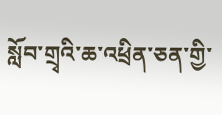སློབ་གྲྭའི་ཆ་འཕྲིན་ཅན་གྱི་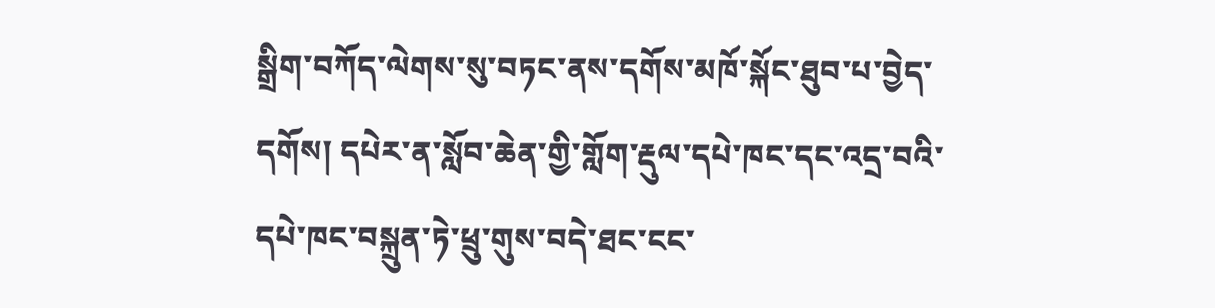སྒྲིག་བཀོད་ལེགས་སུ་བཏང་ནས་དགོས་མཁོ་སྐོང་ཐུབ་པ་བྱེད་དགོས། དཔེར་ན་སློབ་ཆེན་གྱི་གློག་རྡུལ་དཔེ་ཁང་དང་འདྲ་བའི་དཔེ་ཁང་བསྐྲུན་ཏེ་ཕྲུ་གུས་བདེ་ཐང་ངང་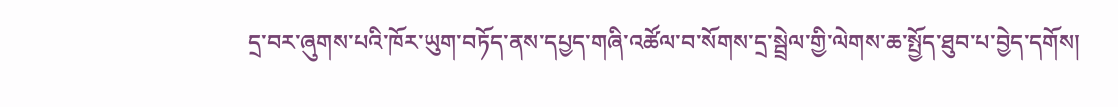དྲ་བར་ཞུགས་པའི་ཁོར་ཡུག་བཏོད་ནས་དཔྱད་གཞི་འཚོལ་བ་སོགས་དྲ་སྦྲེལ་གྱི་ལེགས་ཆ་སྤྱོད་ཐུབ་པ་བྱེད་དགོས།